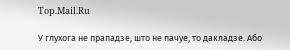Top.Mail.Ru

У глухога не прападзе, што не пачуе, то дакладзе. Або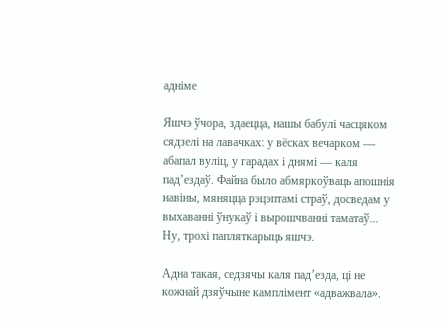адніме

Яшчэ ўчора, здаецца, нашы бабулі часцяком сядзелі на лавачках: у вёсках вечарком — абапал вуліц, у гарадах і днямі — каля пад’ездаў. Файна было абмяркоўваць апошнія навіны, мяняцца рэцэптамі страў, досведам у выхаванні ўнукаў і вырошчванні таматаў... Ну, трохі папляткарыць яшчэ.

Адна такая, седзячы каля пад’езда, ці не кожнай дзяўчыне камплімент «адважвала».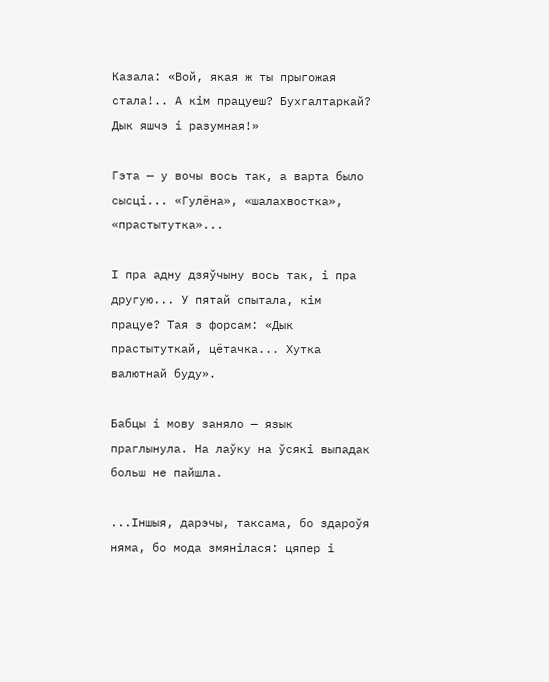Казала: «Вой, якая ж ты прыгожая стала!.. А кім працуеш? Бухгалтаркай? Дык яшчэ і разумная!»

Гэта — у вочы вось так, а варта было сысці... «Гулёна», «шалахвостка», «прастытутка»...

І пра адну дзяўчыну вось так, і пра другую... У пятай спытала, кім працуе? Тая з форсам: «Дык прастытуткай, цётачка... Хутка валютнай буду».

Бабцы і мову заняло — язык праглынула. На лаўку на ўсякі выпадак больш не пайшла.

...Іншыя, дарэчы, таксама, бо здароўя няма, бо мода змянілася: цяпер і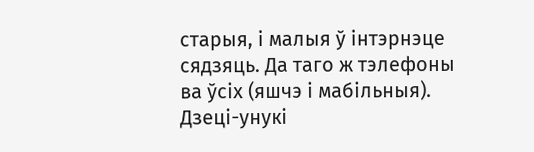старыя, і малыя ў інтэрнэце сядзяць. Да таго ж тэлефоны ва ўсіх (яшчэ і мабільныя). Дзеці-унукі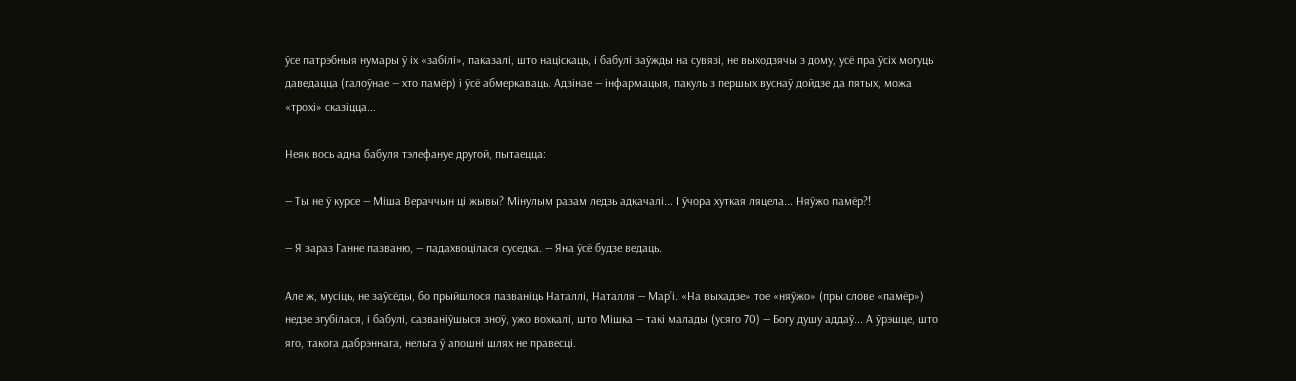ўсе патрэбныя нумары ў іх «забілі», паказалі, што націскаць, і бабулі заўжды на сувязі, не выходзячы з дому, усё пра ўсіх могуць даведацца (галоўнае — хто памёр) і ўсё абмеркаваць. Адзінае — інфармацыя, пакуль з першых вуснаў дойдзе да пятых, можа «трохі» сказіцца...

Неяк вось адна бабуля тэлефануе другой, пытаецца:

— Ты не ў курсе — Міша Вераччын ці жывы? Мінулым разам ледзь адкачалі... І ўчора хуткая ляцела... Няўжо памёр?!

— Я зараз Ганне пазваню, — падахвоцілася суседка. — Яна ўсё будзе ведаць.

Але ж, мусіць, не заўсёды, бо прыйшлося пазваніць Наталлі, Наталля — Мар’і. «На выхадзе» тое «няўжо» (пры слове «памёр») недзе згубілася, і бабулі, сазваніўшыся зноў, ужо вохкалі, што Мішка — такі малады (усяго 70) — Богу душу аддаў... А ўрэшце, што яго, такога дабрэннага, нельга ў апошні шлях не правесці.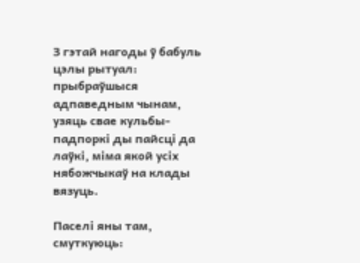З гэтай нагоды ў бабуль цэлы рытуал: прыбраўшыся адпаведным чынам, узяць свае кульбы-падпоркі ды пайсці да лаўкі, міма якой усіх нябожчыкаў на клады вязуць.

Паселі яны там, смуткуюць: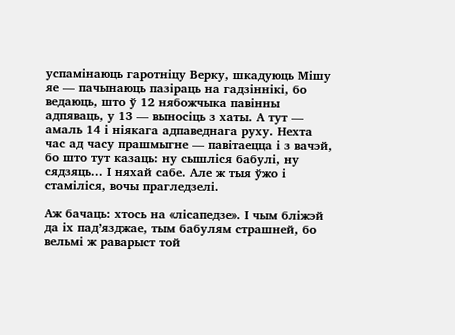успамінаюць гаротніцу Верку, шкадуюць Мішу яе — пачынаюць пазіраць на гадзіннікі, бо ведаюць, што ў 12 нябожчыка павінны адпяваць, у 13 — выносіць з хаты. А тут — амаль 14 і ніякага адпаведнага руху. Нехта час ад часу прашмыгне — павітаецца і з вачэй, бо што тут казаць: ну сышліся бабулі, ну сядзяць... І няхай сабе. Але ж тыя ўжо і стаміліся, вочы прагледзелі.

Аж бачаць: хтось на «лісапедзе». І чым бліжэй да іх пад’язджае, тым бабулям страшней, бо вельмі ж раварыст той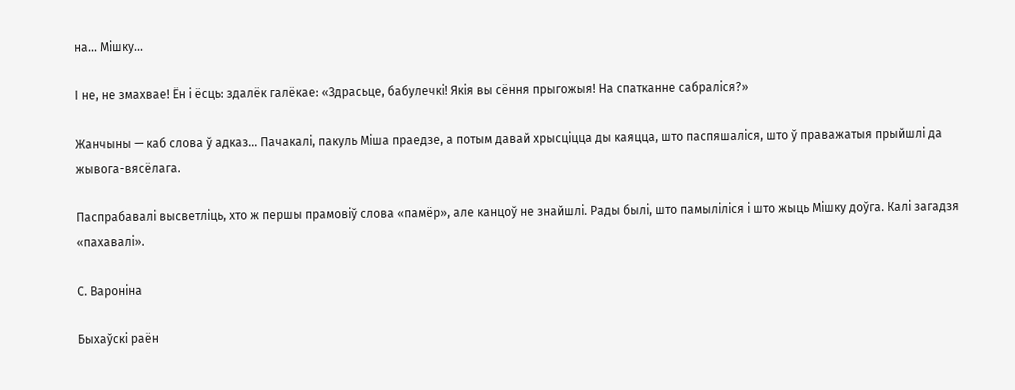на... Мішку...

І не, не змахвае! Ён і ёсць: здалёк галёкае: «Здрасьце, бабулечкі! Якія вы сёння прыгожыя! На спатканне сабраліся?»

Жанчыны — каб слова ў адказ... Пачакалі, пакуль Міша праедзе, а потым давай хрысціцца ды каяцца, што паспяшаліся, што ў праважатыя прыйшлі да жывога-вясёлага.

Паспрабавалі высветліць, хто ж першы прамовіў слова «памёр», але канцоў не знайшлі. Рады былі, што памыліліся і што жыць Мішку доўга. Калі загадзя «пахавалі».

С. Вароніна

Быхаўскі раён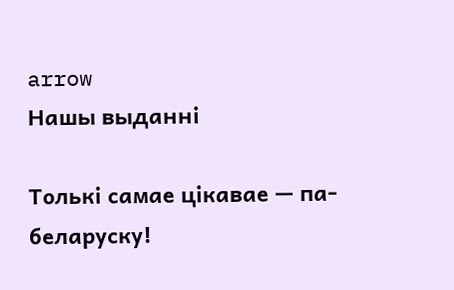arrow
Нашы выданні

Толькі самае цікавае — па-беларуску!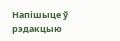Напішыце ў рэдакцыю